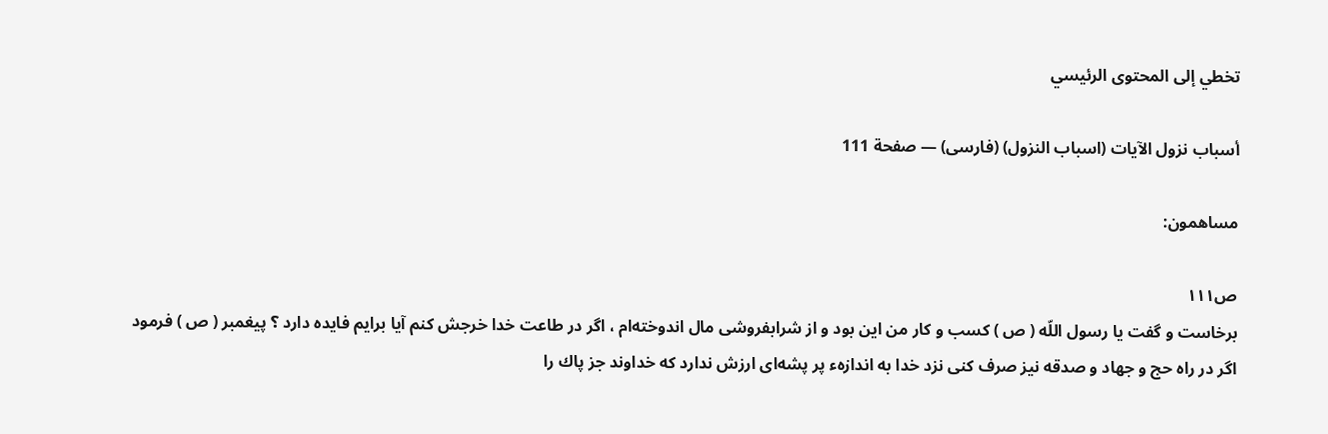تخطي إلى المحتوى الرئيسي

أسباب نزول الآيات (اسباب النزول) (فارسى) — صفحة 111

مساهمون:

ص١١١
برخاست و گفت يا رسول اللّه ( ص ) كسب و كار من اين بود و از شرابفروشى مال اندوخته‌ام ، اگر در طاعت خدا خرجش كنم آيا برايم فايده دارد ؟ پيغمبر ( ص ) فرمود اگر در راه حج و جهاد و صدقه نيز صرف كنى نزد خدا به اندازهء پر پشه‌اى ارزش ندارد كه خداوند جز پاك را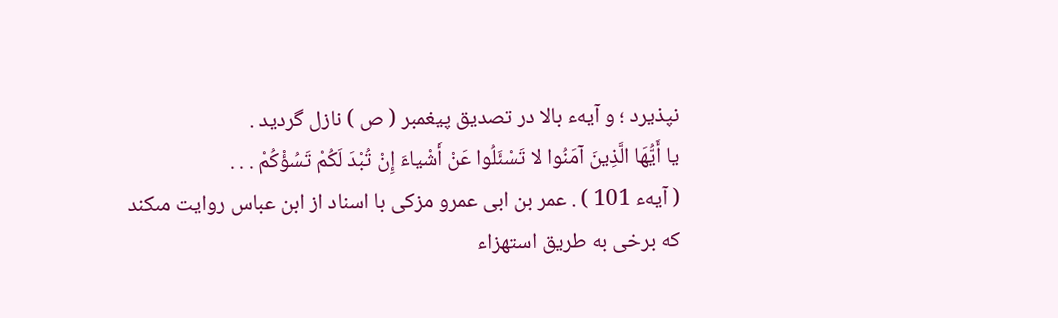نپذيرد ؛ و آيهء بالا در تصديق پيغمبر ( ص ) نازل گرديد .
يا أَيُّهَا الَّذِينَ آمَنُوا لا تَسْئَلُوا عَنْ أَشْياءَ إِنْ تُبْدَ لَكُمْ تَسُؤْكُمْ . . .
( آيهء 101 ) . عمر بن ابى عمرو مزكى با اسناد از ابن عباس روايت مىكند كه برخى به طريق استهزاء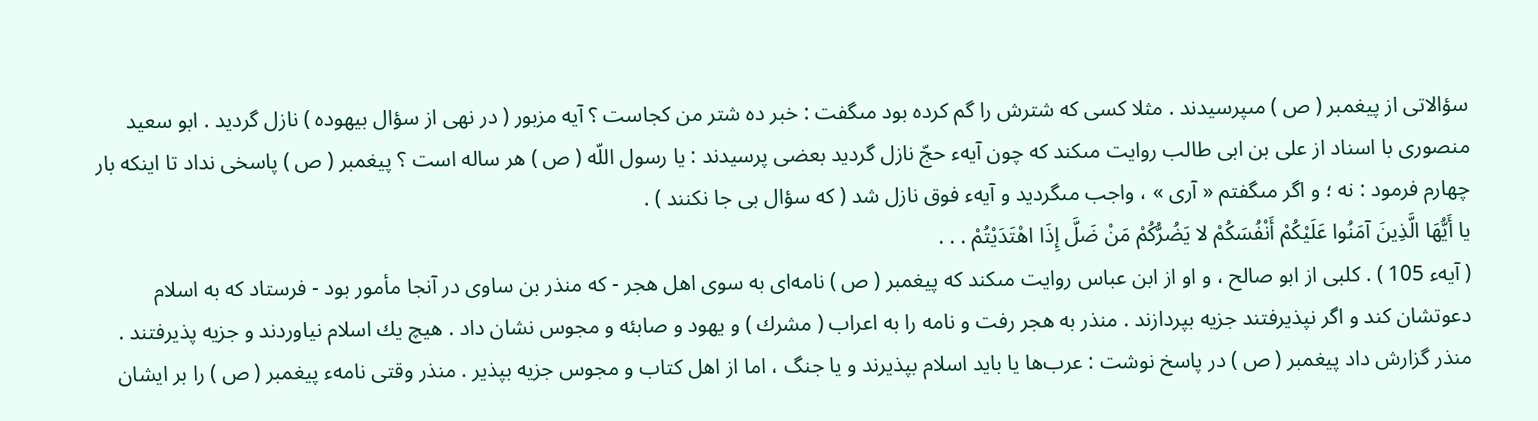سؤالاتى از پيغمبر ( ص ) مىپرسيدند . مثلا كسى كه شترش را گم كرده بود مىگفت : خبر ده شتر من كجاست ؟ آيه مزبور ( در نهى از سؤال بيهوده ) نازل گرديد . ابو سعيد منصورى با اسناد از على بن ابى طالب روايت مىكند كه چون آيهء حجّ نازل گرديد بعضى پرسيدند : يا رسول اللّه ( ص ) هر ساله است ؟ پيغمبر ( ص ) پاسخى نداد تا اينكه بار چهارم فرمود : نه ؛ و اگر مىگفتم « آرى » ، واجب مىگرديد و آيهء فوق نازل شد ( كه سؤال بى جا نكنند ) .
يا أَيُّهَا الَّذِينَ آمَنُوا عَلَيْكُمْ أَنْفُسَكُمْ لا يَضُرُّكُمْ مَنْ ضَلَّ إِذَا اهْتَدَيْتُمْ . . .
( آيهء 105 ) . كلبى از ابو صالح ، و او از ابن عباس روايت مىكند كه پيغمبر ( ص ) نامه‌اى به سوى اهل هجر - كه منذر بن ساوى در آنجا مأمور بود - فرستاد كه به اسلام دعوتشان كند و اگر نپذيرفتند جزيه بپردازند . منذر به هجر رفت و نامه را به اعراب ( مشرك ) و يهود و صابئه و مجوس نشان داد . هيچ يك اسلام نياوردند و جزيه پذيرفتند . منذر گزارش داد پيغمبر ( ص ) در پاسخ نوشت : عرب‌ها يا بايد اسلام بپذيرند و يا جنگ ، اما از اهل كتاب و مجوس جزيه بپذير . منذر وقتى نامهء پيغمبر ( ص ) را بر ايشان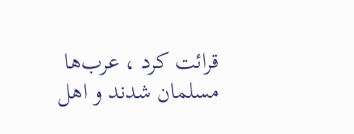قرائت كرد ، عرب‌ها مسلمان شدند و اهل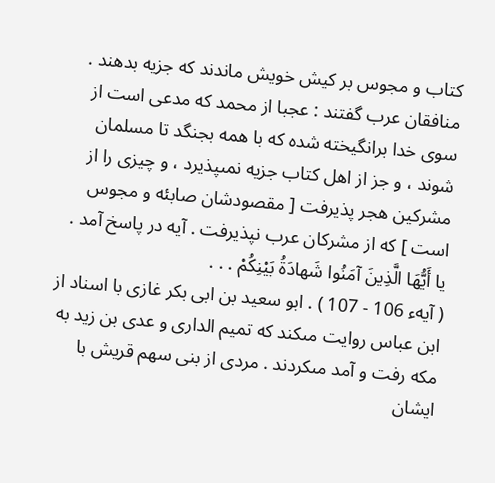كتاب و مجوس بر كيش خويش ماندند كه جزيه بدهند . منافقان عرب گفتند : عجبا از محمد كه مدعى است از سوى خدا برانگيخته شده كه با همه بجنگد تا مسلمان شوند ، و جز از اهل كتاب جزيه نمىپذيرد ، و چيزى را از مشركين هجر پذيرفت [ مقصودشان صابئه و مجوس است ] كه از مشركان عرب نپذيرفت . آيه در پاسخ آمد .
يا أَيُّهَا الَّذِينَ آمَنُوا شَهادَةُ بَيْنِكُمْ . . .
( آيهء 106 - 107 ) . ابو سعيد بن ابى بكر غازى با اسناد از ابن عباس روايت مىكند كه تميم الدارى و عدى بن زيد به مكه رفت و آمد مىكردند . مردى از بنى سهم قريش با ايشان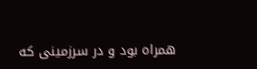همراه بود و در سرزمينى كه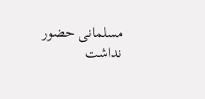مسلمانى حضور نداشت